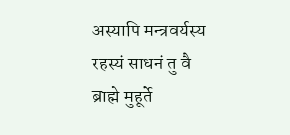अस्यापि मन्त्रवर्यस्य रहस्यं साधनं तु वै
ब्राह्मे मुहूर्ते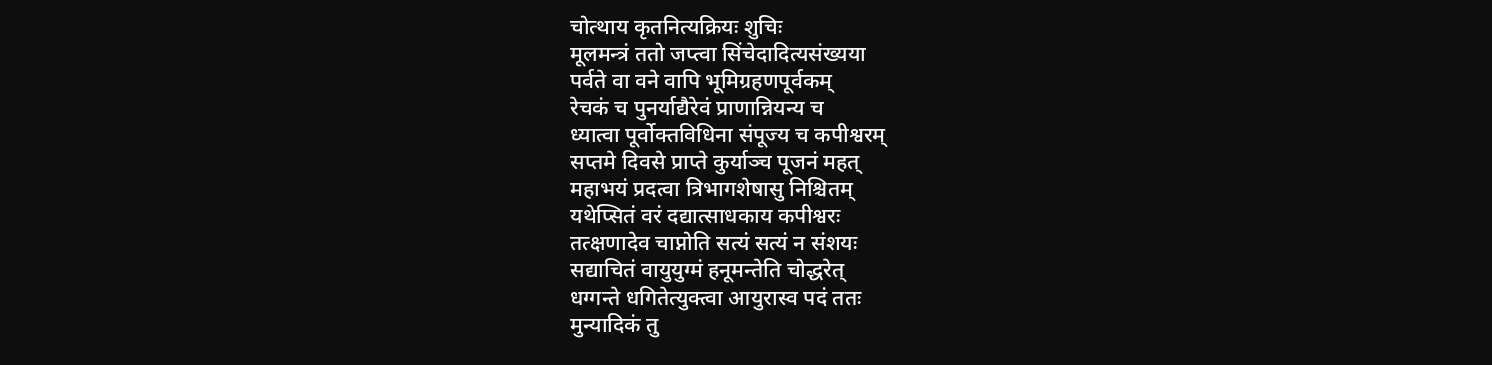चोत्थाय कृतनित्यक्रियः शुचिः
मूलमन्त्रं ततो जप्त्वा सिंचेदादित्यसंख्यया
पर्वते वा वने वापि भूमिग्रहणपूर्वकम्
रेचकं च पुनर्याद्यैरेवं प्राणान्नियन्य च
ध्यात्वा पूर्वोक्तविधिना संपूज्य च कपीश्वरम्
सप्तमे दिवसे प्राप्ते कुर्याञ्च पूजनं महत्
महाभयं प्रदत्वा त्रिभागशेषासु निश्चितम्
यथेप्सितं वरं दद्यात्साधकाय कपीश्वरः
तत्क्षणादेव चाप्नोति सत्यं सत्यं न संशयः
सद्याचितं वायुयुग्मं हनूमन्तेति चोद्धरेत्
धग्गन्ते धगितेत्युक्त्वा आयुरास्व पदं ततः
मुन्यादिकं तु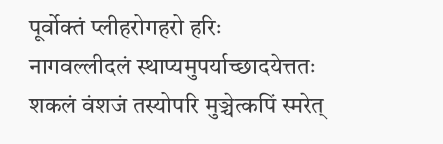पूर्वोक्तं प्लीहरोगहरो हरिः
नागवल्लीदलं स्थाप्यमुपर्याच्छादयेत्ततः
शकलं वंशजं तस्योपरि मुञ्चेत्कपिं स्मरेत्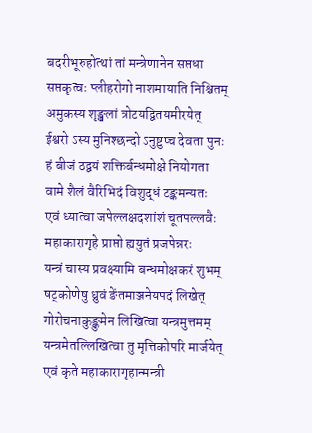बदरीभूरुहोत्थां तां मन्त्रेणानेन सप्तधा
सप्तकृत्वः प्लीहरोगो नाशमायाति निश्चितम्
अमुकस्य शृङ्खलां त्रोटयद्वितयमीरयेत्
ईश्वरो ऽस्य मुनिश्छन्दो ऽनुष्टुप्च देवता पुनः
हं बीजं ठद्वयं शक्तिर्बन्धमोक्षे नियोगता
वामे शैलं वैरिभिदं विशुद्धं टङ्कमन्यतः
एवं ध्यात्वा जपेल्लक्षदशांशं चूतपल्लवैः
महाकारागृहे प्राप्तो ह्ययुतं प्रजपेन्नरः
यन्त्रं चास्य प्रवक्ष्यामि बन्धमोक्षकरं शुभम्
षट्कोणेषु ध्रुवं ङेंतमाञ्जनेयपदं लिखेत्
गोरोचनाकुङ्कुमेन लिखित्वा यन्त्रमुत्तमम्
यन्त्रमेतल्लिखित्वा तु मृत्तिकोपरि मार्जयेत्
एवं कृते महाकारागृहान्मन्त्री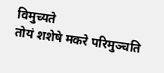विमुच्यते
तोयं शशेषे मकरे परिमुञ्चति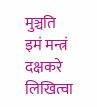मुञ्चति
इमं मन्त्रं दक्षकरे लिखित्वा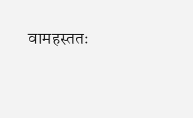वामहस्ततः